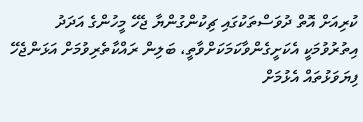ކުރިއަށް އޮތް ދުވަސްތަކުގައި ޗިކުންގުންޔާ ޖެހޭ މީހުންގެ އަދަދު އިތުރުވުމަކީ އެކަށީގެންވާކަމަކަށްވާތީ، ބަލިން ރައްކާތެރިވުމަށް އަޅަންޖެހޭ ފިޔަވަޅުތައް އެޅުމަށް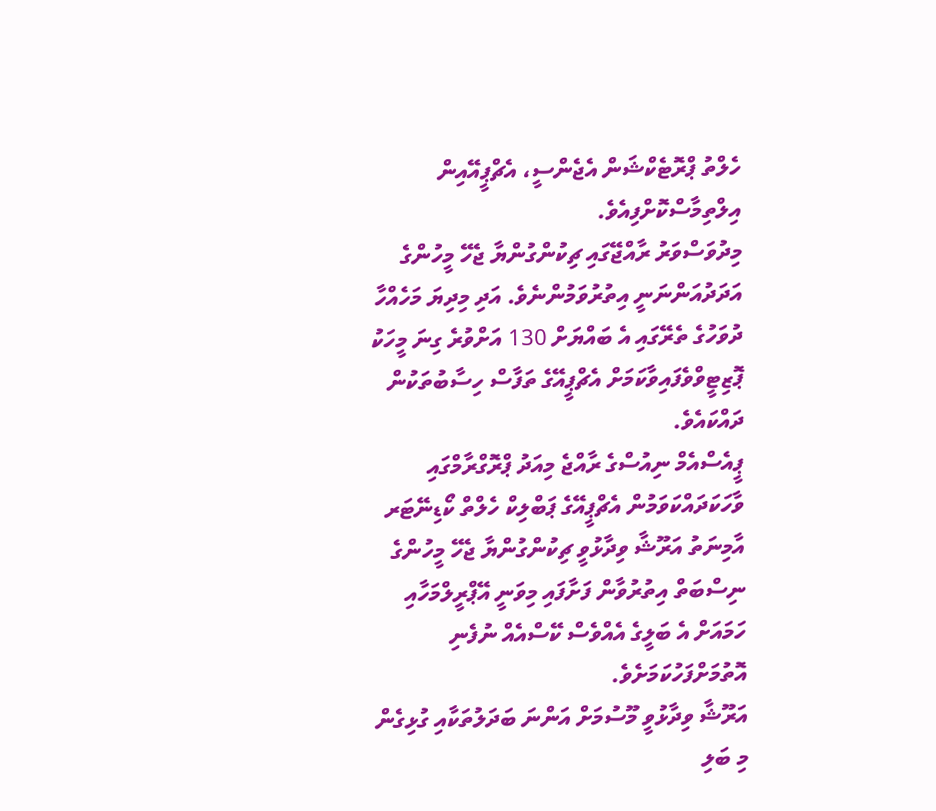ހެލްތު ޕްރޮޓެކްޝަން އެޖެންސީ، އެޗްޕީއޭއިން އިލްތިމާސްކޮށްފިއެވެ.
މިދުވަސްވަރު ރާއްޖޭގައި ޗިކުންގުންޔާ ޖެހޭ މީހުންގެ އަދަދުއަންނަނީ އިތުރުވަމުންނެވެ. އަދި މިދިޔަ މަހެއްހާ ދުވަހުގެ ތެރޭގައި އެ ބައްޔަށް 130 އަށްވުރެ ގިނަ މީހަކު ޕޮޒިޓީވްވެފައިވާކަމަށް އެޗްޕީއޭގެ ތަފާސް ހިސާބުތަކުން ދައްކައެވެ.
ޕީއެސްއެމް ނިއުސްގެ ރާއްޖެ މިއަދު ޕްރޮގްރާމްގައި ވާހަކަދައްކަވަމުން އެޗްޕީއޭގެ ޕަބްލިކް ހެލްތް ކޯޑިނޭޓަރ އާމިނަތު އަރޫޝާ ވިދާޅުވީ ޗިކުންގުންޔާ ޖެހޭ މީހުންގެ ނިސްބަތް އިތުރުވާން ފަށާފައި މިވަނީ އޭޕްރީލްމަހާއި ހަމައަށް އެ ބަލީގެ އެއްވެސް ކޭސްއެއް ނުފެނި އޮތުމަށްފަހުކަމަށެވެ.
އަރޫޝާ ވިދާޅުވީ މޫސުމަށް އަންނަ ބަދަލުތަކާއި ގުޅިގެން މި ބަލި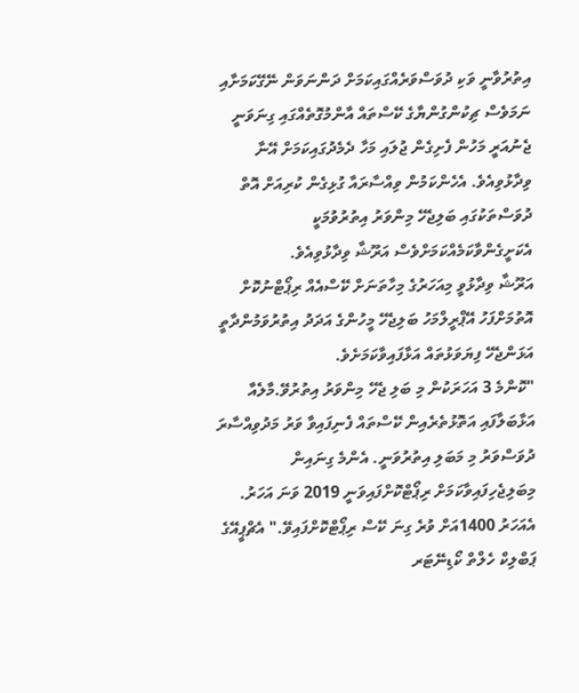އިތުރުވާނީ ވަކި ދުވަސްވަރެއްގައިކަމަށް ދަންނަވަން ނޭގޭކަމަށާއި ނަމަވެސް ޗިކުންގުންޔާގެ ކޭސްތައް އާންމުގޮތެއްގައި ގިނަވަނީ ޖެނުއަރީ މަހުން ފެށިގެން ޖުލައި މަހާ ދެމެދުގައިކަމަށް އޭނާ ވިދާޅުވިއެވެ. އެހެންކަމުން ވިއްސާރައާ ގުޅިގެން ކުރިއަށް އޮތް ދުވަސްތަކުގައި ބަލިޖެހޭ މިންވަރު އިތުރުވުމަކީ އެކަށީގެންވާކަމެއްކަމަށްވެސް އަރޫޝާ ވިދާޅުވިއެވެ.
އަރޫޝާ ވިދާޅުވީ މިއަހަރުގެ މިހާތަނަށް ކޭސްއެއް ރިޕޯޓްނުކޮށް އޮތުމަށްފަހު އޭޕްރީލްމަހު ބަލިޖެހޭ މީހުންގެ އަދަދު އިތުރުވަމުންދާތީ އަޅަންޖެހޭ ފިޔަވަޅުތައް އަޅާފައިވާކަމަށެވެ.
"ކޮންމެ 3 އަހަރަކުން މި ބަލި ޖެހޭ މިންވަރު އިތުރުވޭ.މާލެއާ އަޅާބަލާފައި އަތޮޅުތެރެއިން ކޭސްތައް ފެނިފައިވާ ވަރު މަދުވިއްސާރަ ދުވަސްވަރު މި މަބަލި އިތުރުވަނީ. އެންމެ ގިނައިން މިބަލިޖެހިފައިވާކަމަށް ރިޕޯޓްކޮށްފައިވަނީ 2019 ވަނަ އަހަރު. އެއަހަރު 1400އަށް ވުރެ ގިނަ ކޭސް ރިޕޯޓްކޮށްފައިވޭ." އެޗްޕީއޭގެ ޕަބްލިކް ހެލްތް ކޯޑިނޭޓަރ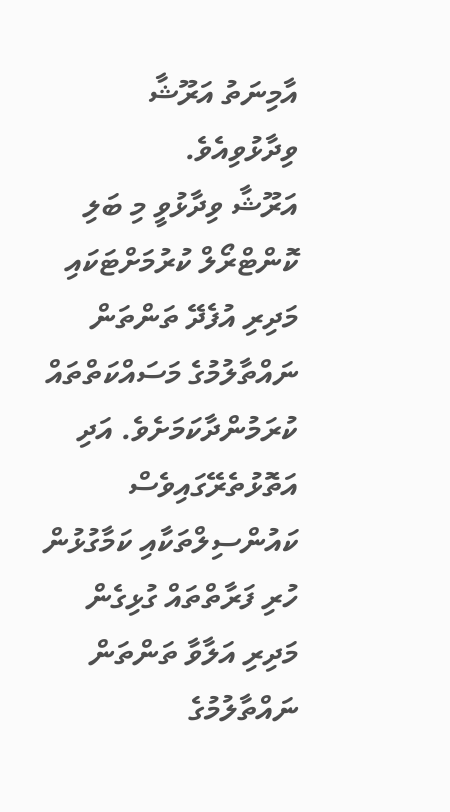އާމިނަތު އަރޫޝާ ވިދާޅުވިއެވެ.
އަރޫޝާ ވިދާޅުވީ މި ބަލި ކޮންޓްރޯލް ކުރުމަށްޓަކައި މަދިރި އުފެދޭ ތަންތަން ނައްތާލުމުގެ މަސައްކަތްތައް ކުރަމުންދާކަމަށެވެ. އަދި އަތޮޅުތެރޭގައިވެސް ކައުންސިލްތަކާއި ކަމާގުޅުން ހުރި ފަރާތްތައް ގުޅިގެން މަދިރި އަލާވާ ތަންތަން ނައްތާލުމުގެ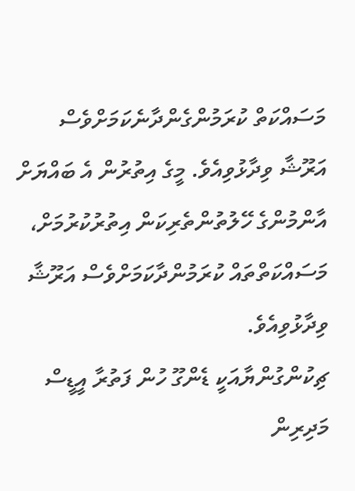މަސައްކަތް ކުރަމުންގެންދާނެކަމަށްވެސް އަރޫޝާ ވިދާޅުވިއެވެ. މީގެ އިތުރުން އެ ބައްޔަށް އާންމުންގެ ހޭލުތުންތެރިކަން އިތުރުކުރުމަށް، މަސައްކަތްތައް ކުރަމުންދާކަމަށްވެސް އަރޫޝާ ވިދާޅުވިއެވެ.
ޗިކުންގުންޔާއަކީ ޑެންގޫ ހުން ފަތުރާ އީޑީސް މަދިރިން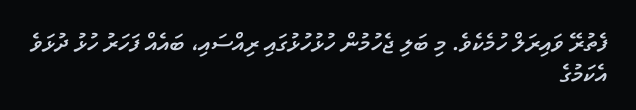ފެތުރޭ ވައިރަލް ހުމެކެވެ. މި ބަލި ޖެހުމުން ހުޅުހުޅުގައި ރިއްސައި، ބައެއް ފަހަރު ހުޅު ދުޅަވެ އެކަމުގެ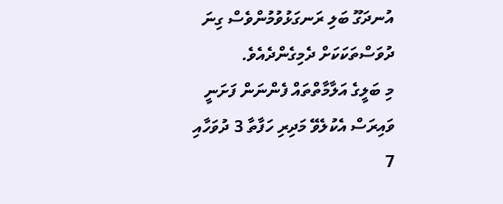އުނދަގޫ ބަލި ރަނގަޅުވުމުންވެސް ގިނަ ދުވަސްތަކަކަށް ދެމިގެންދެއެވެ.
މި ބަލީގެ އަލާމާތްތައް ފެންނަން ފަށަނީ ވައިރަސް އެކުލެވޭ މަދިރި ހަފާތާ 3 ދުވަހާއި 7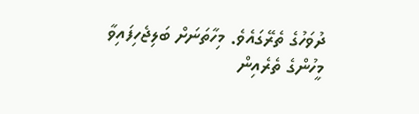ދުވަހުގެ ތެރޭގައެވެ. މިހާތަނަށް ބަލިޖެހިފައިވާ މީހުންގެ ތެރެއިން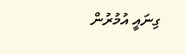ގިނައީ އުމުރުން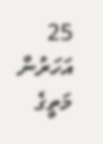25 އަހަރުން މަތީގެ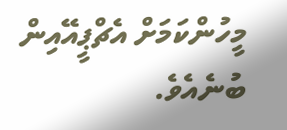މީހުންކަމަށް އެޗްޕީއޭއިން ބުނެއެވެ.